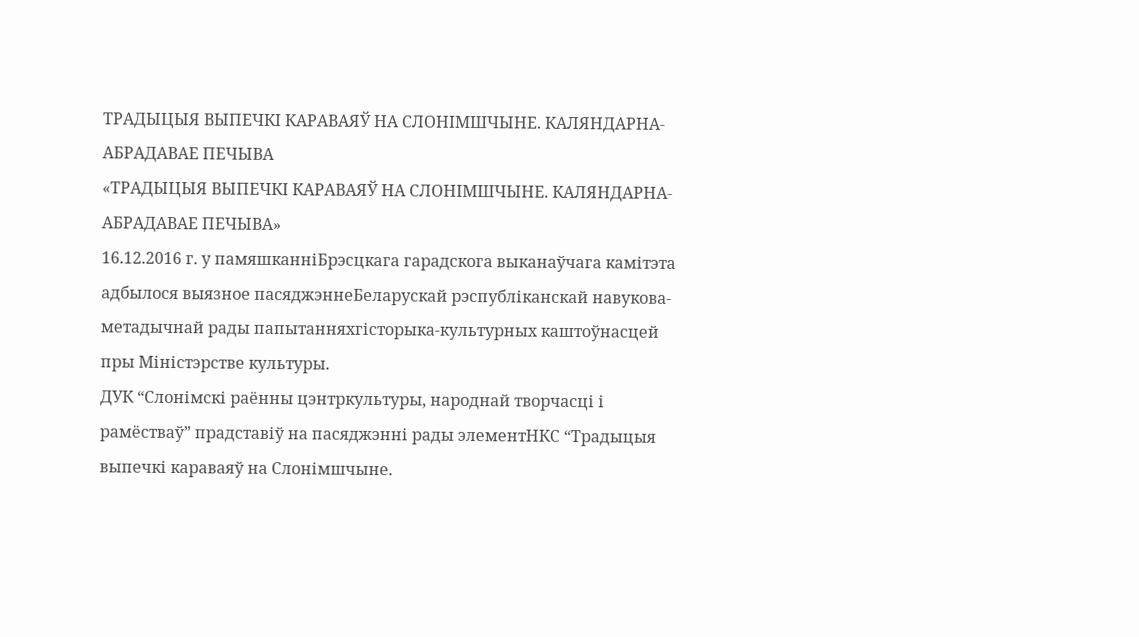ТРАДЫЦЫЯ ВЫПЕЧКІ КАРАВАЯЎ НА СЛОНІМШЧЫНЕ. КАЛЯНДАРНА-АБРАДАВАЕ ПЕЧЫВА
«ТРАДЫЦЫЯ ВЫПЕЧКІ КАРАВАЯЎ НА СЛОНІМШЧЫНЕ. КАЛЯНДАРНА-АБРАДАВАЕ ПЕЧЫВА»
16.12.2016 г. у памяшканніБрэсцкага гарадскога выканаўчага камітэта адбылося выязное пасяджэннеБеларускай рэспубліканскай навукова-метадычнай рады папытанняхгісторыка-культурных каштоўнасцей пры Міністэрстве культуры.
ДУК “Слонімскі раённы цэнтркультуры, народнай творчасці і рамёстваў” прадставіў на пасяджэнні рады элементНКС “Традыцыя выпечкі караваяў на Слонімшчыне.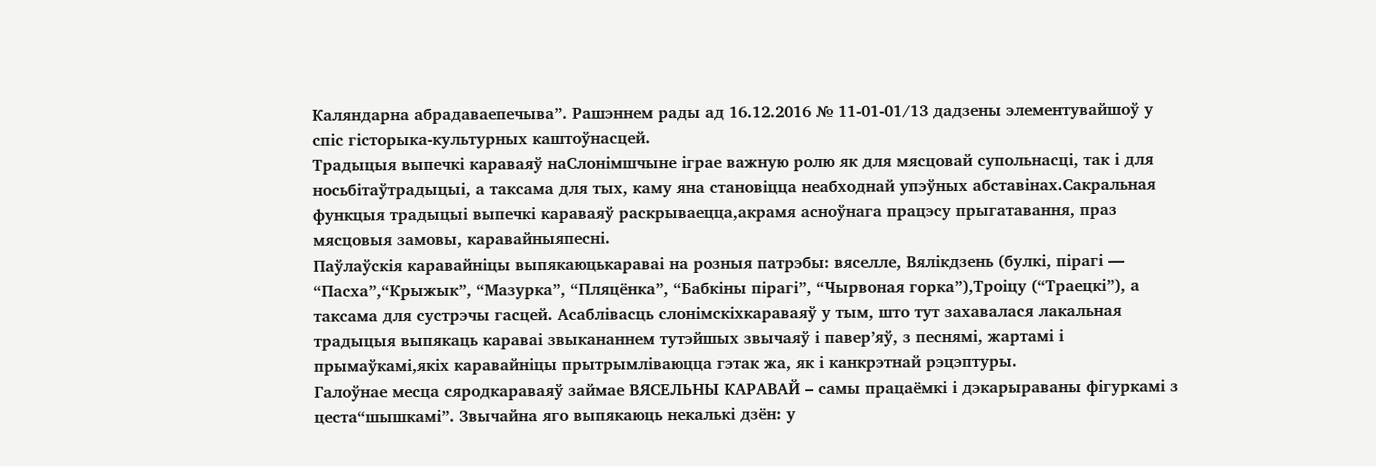Каляндарна абрадаваепечыва”. Рашэннем рады ад 16.12.2016 № 11-01-01/13 дадзены элементувайшоў у спіс гісторыка-культурных каштоўнасцей.
Традыцыя выпечкі караваяў наСлонімшчыне іграе важную ролю як для мясцовай супольнасці, так і для носьбітаўтрадыцыі, а таксама для тых, каму яна становіцца неабходнай упэўных абставінах.Сакральная функцыя традыцыі выпечкі караваяў раскрываецца,акрамя асноўнага працэсу прыгатавання, праз мясцовыя замовы, каравайныяпесні.
Паўлаўскія каравайніцы выпякаюцькараваі на розныя патрэбы: вяселле, Вялікдзень (булкі, пірагі — “Пасха”,“Крыжык”, “Мазурка”, “Пляцёнка”, “Бабкіны пірагі”, “Чырвоная горка”),Троіцу (“Траецкі”), а таксама для сустрэчы гасцей. Асаблівасць слонімскіхкараваяў у тым, што тут захавалася лакальная традыцыя выпякаць караваі звыкананнем тутэйшых звычаяў і павер’яў, з песнямі, жартамі і прымаўкамі,якіх каравайніцы прытрымліваюцца гэтак жа, як і канкрэтнай рэцэптуры.
Галоўнае месца сяродкараваяў займае ВЯСЕЛЬНЫ КАРАВАЙ – самы працаёмкі і дэкарыраваны фігуркамі з цеста“шышкамі”. Звычайна яго выпякаюць некалькі дзён: у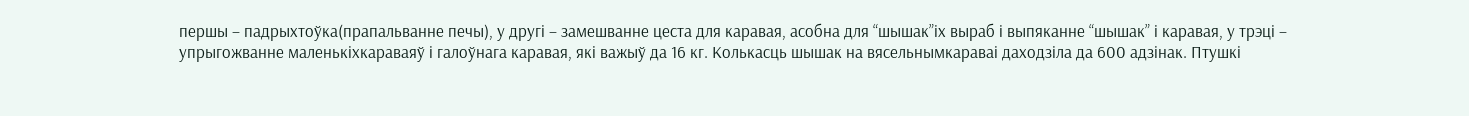першы – падрыхтоўка(прапальванне печы), у другі – замешванне цеста для каравая, асобна для “шышак”іх выраб і выпяканне “шышак” і каравая, у трэці – упрыгожванне маленькіхкараваяў і галоўнага каравая, які важыў да 16 кг. Колькасць шышак на вясельнымкараваі даходзіла да 600 адзінак. Птушкі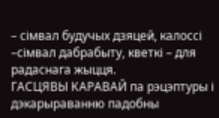– сімвал будучых дзяцей, калоссі –сімвал дабрабыту, кветкі – для радаснага жыцця.
ГАСЦЯВЫ КАРАВАЙ па рэцэптуры і дэкарыраванню падобны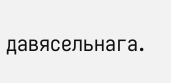давясельнага.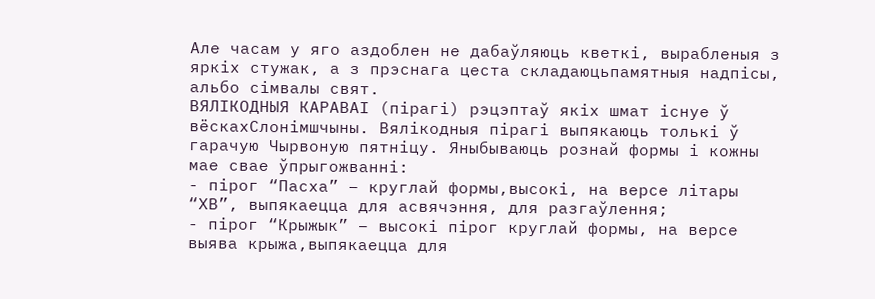Але часам у яго аздоблен не дабаўляюць кветкі, вырабленыя з яркіх стужак, а з прэснага цеста складаюцьпамятныя надпісы, альбо сімвалы свят.
ВЯЛІКОДНЫЯ КАРАВАІ (пірагі) рэцэптаў якіх шмат існуе ў вёскахСлонімшчыны. Вялікодныя пірагі выпякаюць толькі ў гарачую Чырвоную пятніцу. Яныбываюць рознай формы і кожны мае свае ўпрыгожванні:
- пірог “Пасха” – круглай формы,высокі, на версе літары “ХВ”, выпякаецца для асвячэння, для разгаўлення;
- пірог “Крыжык” – высокі пірог круглай формы, на версе выява крыжа,выпякаецца для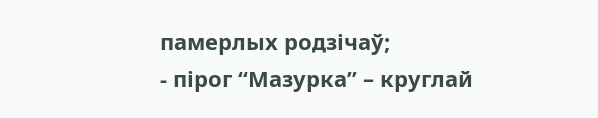памерлых родзічаў;
- пірог “Мазурка” – круглай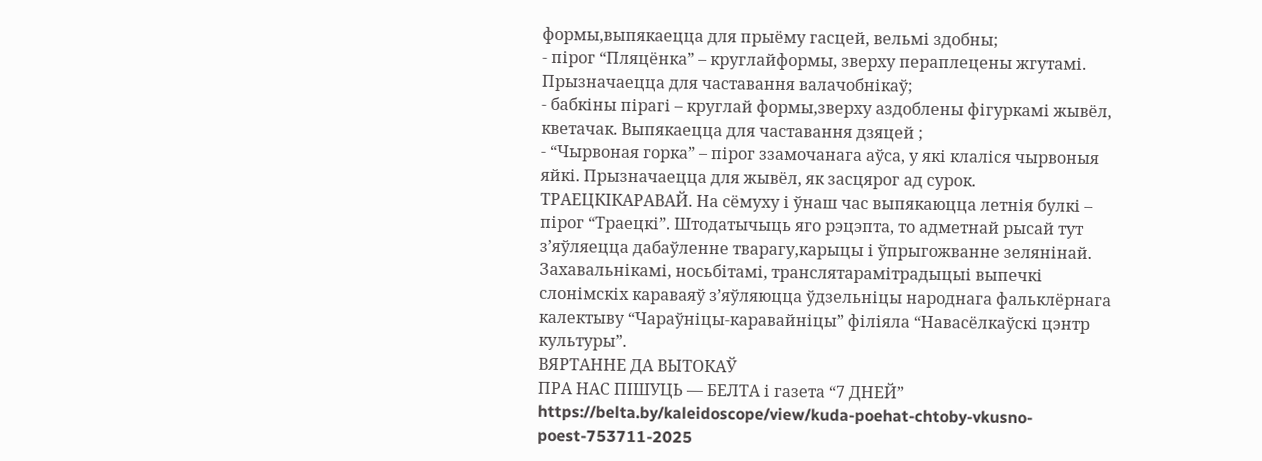формы,выпякаецца для прыёму гасцей, вельмі здобны;
- пірог “Пляцёнка” – круглайформы, зверху пераплецены жгутамі. Прызначаецца для частавання валачобнікаў;
- бабкіны пірагі – круглай формы,зверху аздоблены фігуркамі жывёл, кветачак. Выпякаецца для частавання дзяцей ;
- “Чырвоная горка” – пірог ззамочанага аўса, у які клаліся чырвоныя яйкі. Прызначаецца для жывёл, як засцярог ад сурок.
ТРАЕЦКІКАРАВАЙ. На сёмуху і ўнаш час выпякаюцца летнія булкі – пірог “Траецкі”. Штодатычыць яго рэцэпта, то адметнай рысай тут з’яўляецца дабаўленне тварагу,карыцы і ўпрыгожванне зелянінай.
Захавальнікамі, носьбітамі, транслятарамітрадыцыі выпечкі слонімскіх караваяў з’яўляюцца ўдзельніцы народнага фальклёрнага калектыву “Чараўніцы-каравайніцы” філіяла “Навасёлкаўскі цэнтр культуры”.
ВЯРТАННЕ ДА ВЫТОКАЎ
ПРА НАС ПІШУЦЬ — БЕЛТА і газета “7 ДНЕЙ”
https://belta.by/kaleidoscope/view/kuda-poehat-chtoby-vkusno-poest-753711-2025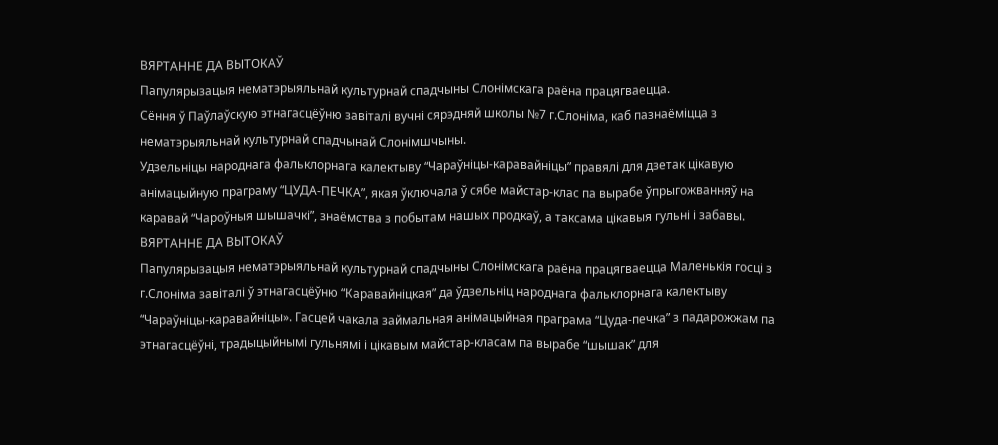ВЯРТАННЕ ДА ВЫТОКАЎ
Папулярызацыя нематэрыяльнай культурнай спадчыны Слонімскага раёна працягваецца.
Сёння ў Паўлаўскую этнагасцёўню завіталі вучні сярэдняй школы №7 г.Слоніма, каб пазнаёміцца з нематэрыяльнай культурнай спадчынай Слонімшчыны.
Удзельніцы народнага фальклорнага калектыву “Чараўніцы-каравайніцы” правялі для дзетак цікавую анімацыйную праграму “ЦУДА-ПЕЧКА”, якая ўключала ў сябе майстар-клас па вырабе ўпрыгожванняў на каравай “Чароўныя шышачкі”, знаёмства з побытам нашых продкаў, а таксама цікавыя гульні і забавы.
ВЯРТАННЕ ДА ВЫТОКАЎ
Папулярызацыя нематэрыяльнай культурнай спадчыны Слонімскага раёна працягваецца Маленькія госці з г.Слоніма завіталі ў этнагасцёўню “Каравайніцкая” да ўдзельніц народнага фальклорнага калектыву “Чараўніцы-каравайніцы». Гасцей чакала займальная анімацыйная праграма “Цуда-печка” з падарожжам па этнагасцёўні, традыцыйнымі гульнямі і цікавым майстар-класам па вырабе “шышак” для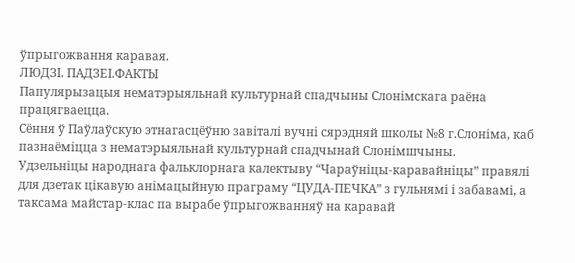ўпрыгожвання каравая.
ЛЮДЗІ. ПАДЗЕІ.ФАКТЫ
Папулярызацыя нематэрыяльнай культурнай спадчыны Слонімскага раёна працягваецца.
Сёння ў Паўлаўскую этнагасцёўню завіталі вучні сярэдняй школы №8 г.Слоніма, каб пазнаёміцца з нематэрыяльнай культурнай спадчынай Слонімшчыны.
Удзельніцы народнага фальклорнага калектыву “Чараўніцы-каравайніцы” правялі для дзетак цікавую анімацыйную праграму “ЦУДА-ПЕЧКА” з гульнямі і забавамі, а таксама майстар-клас па вырабе ўпрыгожванняў на каравай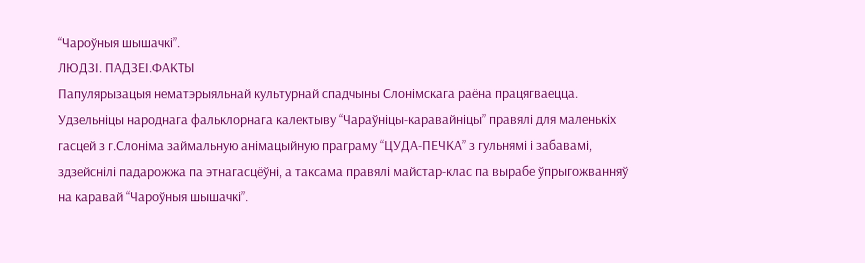“Чароўныя шышачкі”.
ЛЮДЗІ. ПАДЗЕІ.ФАКТЫ
Папулярызацыя нематэрыяльнай культурнай спадчыны Слонімскага раёна працягваецца.
Удзельніцы народнага фальклорнага калектыву “Чараўніцы-каравайніцы” правялі для маленькіх гасцей з г.Слоніма займальную анімацыйную праграму “ЦУДА-ПЕЧКА” з гульнямі і забавамі, здзейснілі падарожжа па этнагасцёўні, а таксама правялі майстар-клас па вырабе ўпрыгожванняў на каравай “Чароўныя шышачкі”.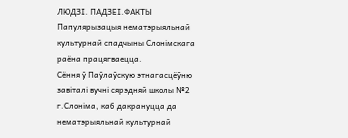ЛЮДЗІ. ПАДЗЕІ.ФАКТЫ
Папулярызацыя нематэрыяльнай культурнай спадчыны Слонімскага раёна працягваецца.
Сёння ў Паўлаўскую этнагасцёўню завіталі вучні сярэдняй школы №2 г.Слоніма, каб дакрануцца да нематэрыяльнай культурнай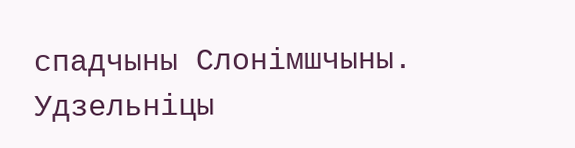спадчыны Слонімшчыны.
Удзельніцы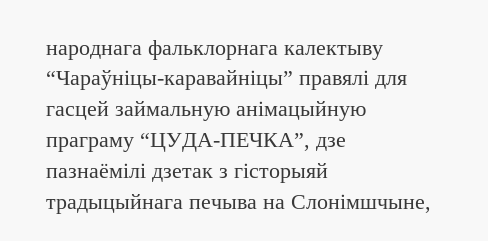народнага фальклорнага калектыву “Чараўніцы-каравайніцы” правялі для гасцей займальную анімацыйную праграму “ЦУДА-ПЕЧКА”, дзе пазнаёмілі дзетак з гісторыяй традыцыйнага печыва на Слонімшчыне,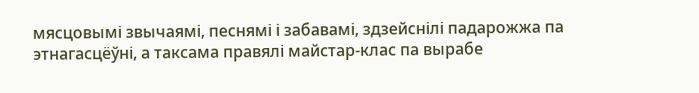мясцовымі звычаямі, песнямі і забавамі, здзейснілі падарожжа па этнагасцёўні, а таксама правялі майстар-клас па вырабе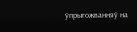ўпрыгожванняў на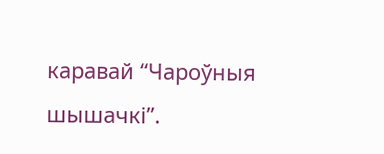каравай “Чароўныя шышачкі”.